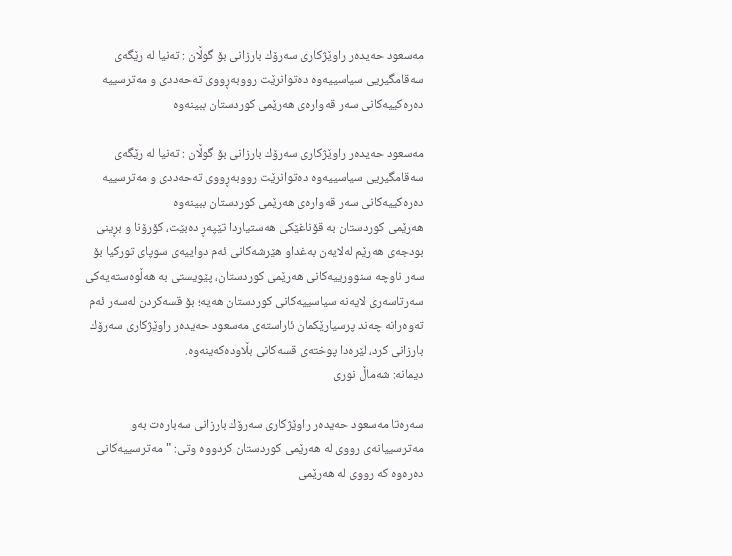مەسعود حەیدەر راوێژكاری سەرۆك بارزانی بۆ گوڵان : تەنیا لە رێگەی سەقامگیریی سیاسییەوە دەتوانرێت رووبەڕووی تەحەددی و مەترسییە دەرەكییەكانی سەر قەوارەی هەرێمی كوردستان ببینەوە

مەسعود حەیدەر راوێژكاری سەرۆك بارزانی بۆ گوڵان : تەنیا لە رێگەی سەقامگیریی سیاسییەوە دەتوانرێت رووبەڕووی تەحەددی و مەترسییە دەرەكییەكانی سەر قەوارەی هەرێمی كوردستان ببینەوە
هەرێمی كوردستان بە قۆناغێكی هەستیاردا تێپەڕ دەبێت، كۆرۆنا و بڕینی بودجەی هەرێم لەلایەن بەغداو هێرشەكانی ئەم دواییەی سوپای توركیا بۆ سەر ناوچە سنوورییەكانی هەرێمی كوردستان، پێویستى بە هەڵوەستەیەكی سەرتاسەری لایەنە سیاسییەكانی كوردستان هەیە؛ بۆ قسەكردن لەسەر ئەم تەوەرانە چەند پرسیارێكمان ئاراستەی مەسعود حەیدەر راوێژكاری سەرۆك بارزانی كرد، لێرەدا پوختەی قسەكانی بڵاودەكەینەوە.
دیمانە: شەماڵ نوری

سەرەتا مەسعود حەیدەر راوێژكاری سەرۆك بارزانی سەبارەت بەو مەترسيیانه‌ی رووی لە هەرێمی كوردستان كردووە وتی: "مەترسیيەكانی دەرەوە كە رووی لە هەرێمی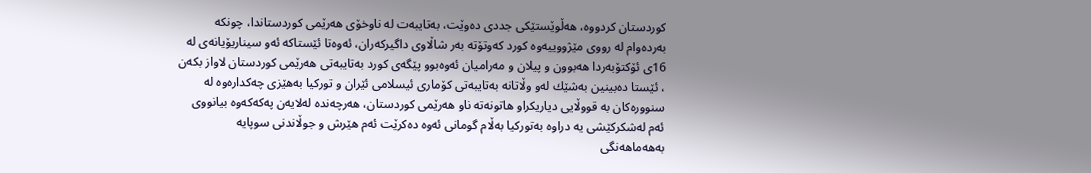كوردستان كردووە، هەڵوێستێكی جددی دەوێت، بەتایبەت لە ناوخۆی هەرێمی كوردستاندا، چونكە بەردەوام لە رووی مێژووییەوە كورد كەوتۆتە بەر شاڵاوی داگیركەران، ئەوەتا ئێستاكە ئەو سیناریۆیانەی لە 16ی ئۆكتۆبەردا هەبوون و پیلان و مەرامیان ئەوەبوو پێگەی كورد بەتایبەتی هەرێمی كوردستان لاواز بكەن ، ئێستا دەبینین بەشێك لەو وڵاتانە بەتایبەتی كۆماری ئیسلامی ئێران و توركیا بەهێزی چەكدارەوە لە سنوورەكان بە قووڵایی دیاریكراو هاتونەتە ناو هەرێمی كوردستان، هەرچەندە لەلایەن پەكەكەوە بیانووی ئەم لەشكركێشی یە دراوە بەتوركیا بەڵام گومانی ئەوە دەكرێت ئەم هێرش و جوڵاندنی سوپایە بەهەماهەنگی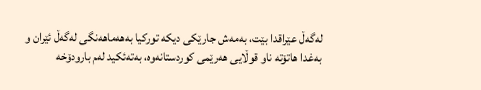لەگەڵ عێراقدا بێت، بەمەش جارێكی دیكە توركیا بەهەماهەنگی لەگەڵ ئێران و بەغدا هاتۆتە ناو قوڵایی هەرێمی كوردستانەوە، بەتەئكید لەم بارودۆخە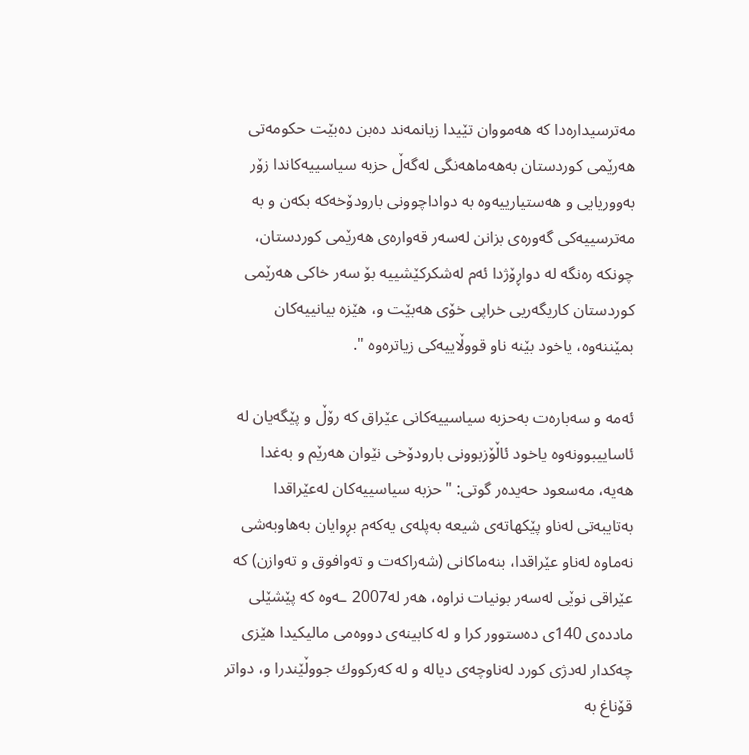مەترسیدارەدا كە هەمووان تێیدا زیانمەند دەبن دەبێت حكومەتی هەرێمی كوردستان بەهەماهەنگی لەگەڵ حزبە سیاسییەكاندا زۆر بەووریایی و هەستیارییەوە بە دواداچوونی بارودۆخەكە بكەن و بە مەترسییەكی گەورەی بزانن لەسەر قەوارەی هەرێمی كوردستان، چونكە رەنگە لە دواڕۆژدا ئەم لەشكركێشییە بۆ سەر خاكی هەرێمی كوردستان كاریگەریی خراپی خۆی هەبێت و، هێزە بیانییەكان بمێننەوە، یاخود بێنە ناو قووڵاییەكی زیاترەوە ".

ئەمە و سەبارەت بەحزبە سیاسییەكانی عێراق كە رۆڵ و پێگەیان لە ئاسایيبوونەوە یاخود ئاڵۆزبوونی بارودۆخی نێوان هەرێم و بەغدا هەیە، مەسعود حەیدەر گوتی: "حزبە سیاسییەكان لەعێراقدا بەتایبەتی لەناو پێكهاتەی شیعە بەپلەی یەكەم بڕوایان بەهاوبەشی نەماوە لەناو عێراقدا، بنەماكانی (شەراكەت و تەوافوق و تەوازن) كە عێراقی نوێی لەسەر بونیات نراوە، هەر لە2007 ـەوە كە پێشێلی ماددەی 140ی دەستوور كرا و لە كابینەی دووەمی مالیكیدا هێزی چەكدار لەدژی كورد لەناوچەی دیالە و لە كەركووك جووڵێندرا و، دواتر قۆناغ بە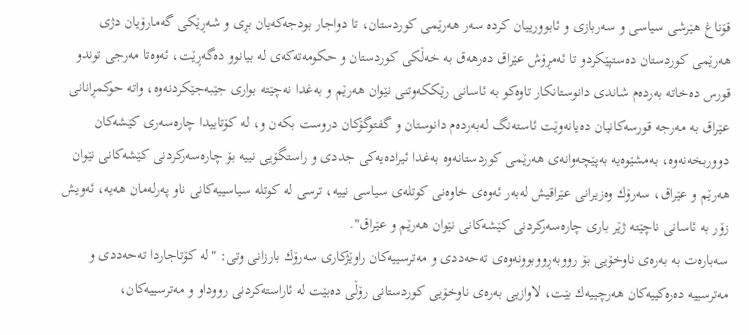قۆناغ هێرشی سیاسی و سەربازی و ئابوورییان كردە سەر هەرێمی كوردستان، تا دواجار بودجەكەیان بڕی و شەڕێكی گەمارۆیان دژی هەرێمی كوردستان دەستپێكردو تا ئەمڕۆش عێراق دەرهەق بە خەڵكی كوردستان و حكومەتەكەی لە بیانوو دەگەڕێت، ئەوەتا مەرجی توندو قورس دەخاتە بەردەم شاندی دانوستانكار تاوەكو بە ئاسانی رێككەوتنی نێوان هەرێم و بەغدا نەچێتە بواری جێبەجێكردنەوە، واته‌ حوكمڕانانى عێراق بە مەرجە قورسەكانیان دەیانەوێت ئاستەنگ لەبەردەم دانوستان و گفتوگۆكان دروست بكەن و، لە كۆتاییدا چارەسەری كێشەكان دووربخەنەوە، بەمشێوەیە بەپێچەوانەی هەرێمی كوردستانەوە بەغدا ئیرادەیەكی جددی و راستگۆیی نییە بۆ چارەسەركردنی كێشەكانی نێوان هەرێم و عێراق، سەرۆك وەزیرانی عێراقیش لەبەر ئەوەی خاوەنی كوتلەی سیاسی نییە، ترسی لە كوتلە سیاسییەكانی ناو پەرلەمان هەیە، ئەویش زۆر بە ئاسانی ناچێتە ژێر باری چارەسەركردنی كێشەكانی نێوان هەرێم و عێراق".
سەبارەت بە بەرەی ناوخۆیی بۆ رووبەڕووبوونەوەی تەحەددی و مەترسییەكان راوێژكاری سەرۆك بارزانی وتی: "لە كۆتاجاردا تەحەددی و مەترسییە دەرەكییەكان هەرچییەك بێت، لاوازيی بەرەی ناوخۆیی كوردستانی رۆڵی دەبێت لە ئاراستەكردنی رووداو و مەترسییەكان،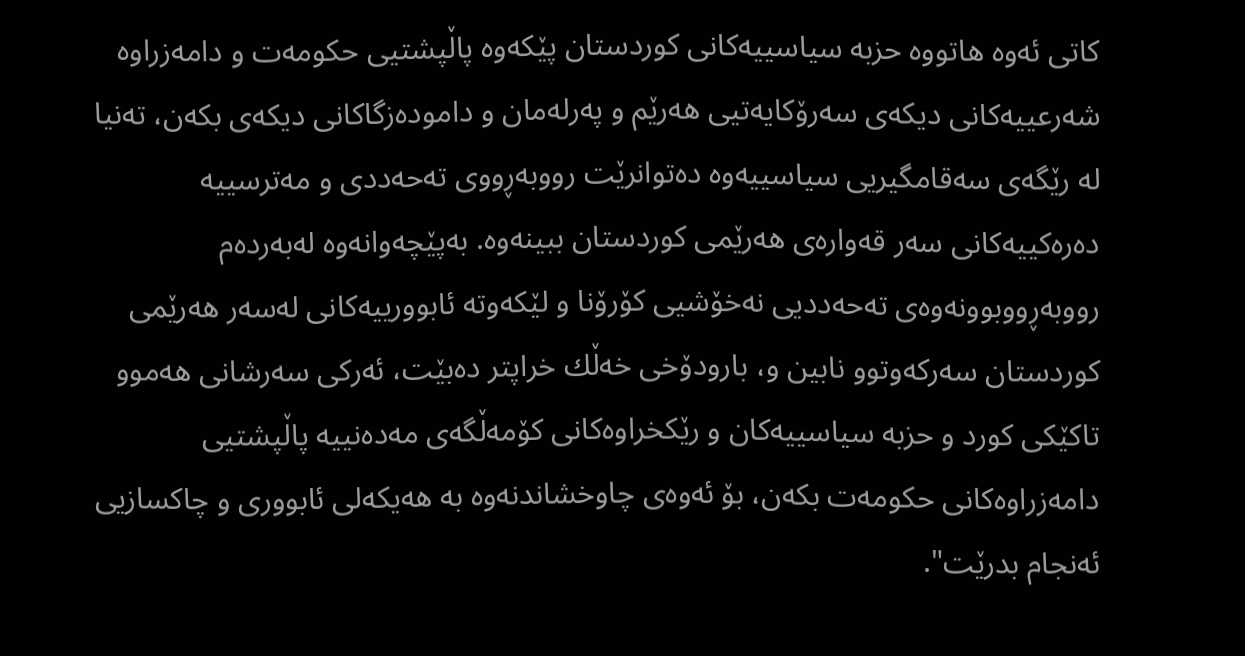كاتی ئەوە هاتووە حزبە سیاسییەكانی كوردستان پێكەوە پاڵپشتيی حكومەت و دامەزراوە شەرعیيەكانی دیكەی سەرۆكایەتيی هەرێم و پەرلەمان و دامودەزگاكانی دیكەی بكەن، تەنیا لە رێگەی سەقامگیریی سیاسییەوە دەتوانرێت رووبەڕووی تەحەددی و مەترسییە دەرەكییەكانی سەر قەوارەی هەرێمی كوردستان ببینەوە. بەپێچەوانەوە لەبەردەم رووبەڕووبوونەوەی تەحەددیی نەخۆشيی كۆرۆنا و لێكەوتە ئابوورییەكانی لەسەر هەرێمی كوردستان سەركەوتوو نابین و، بارودۆخی خەڵك خراپتر دەبێت، ئەركی سەرشانی هەموو تاكێكی كورد و حزبە سیاسییەكان و رێكخراوەكانی كۆمەڵگەی مەدەنییە پاڵپشتیى دامەزراوەكانی حكومەت بكەن، بۆ ئەوەی چاوخشاندنەوە بە هەیكەلی ئابووری و چاكسازیی ئەنجام بدرێت".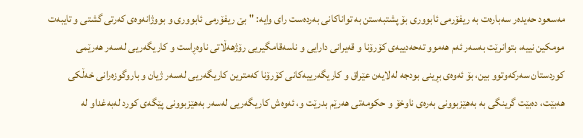مەسعود حەیدەر سەبارەت بە ریفۆرمی ئابووری بۆ پشتبەستن بە تواناكانی بەردەست راى وايه‌: "بێ ریفۆرمی ئابووری و بووژانەوەی كەرتی گشتی و تایبەت مومكین نییە، بتوانرێت بەسەر ئەم هەموو تەحەدییەی كۆرۆنا و قەیرانی دارایی و ناسەقامگیریی رۆژهەڵاتی ناوەڕاست و كاریگەریی لەسەر هەرێمی كوردستان سەركەوتوو بین، بۆ ئەوەی بڕینی بودجە لەلایەن عێراق و كاریگەرییەكانی كۆرۆنا كەمترین كاریگەریی لەسەر ژیان و باروگوزەرانی خەڵكی هەبێت، ده‌بێت گرينگى به‌ بەهێزبوونی بەرەی ناوخۆ و حكومەتی هەرێم بدرێت و، ئه‌وه‌ش كاریگەریی لەسەر بەهێزبوونی پێگەی كورد لەبەغداو لە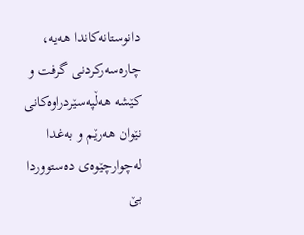دانوستانەكاندا هەیە، چارەسەركردنی گرفت و كێشە هەڵپەسێردراوەكانی نێوان هەرێم و بەغدا لەچوارچێوەی دەستووردا بێ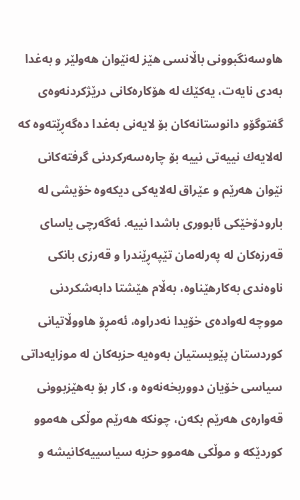هاوسەنگبوونی باڵانسی هێز لەنێوان هەولێر و بەغدا بەدی نایەت، یەكێك لە هۆكارەكانی درێژكردنەوەی گفتوگۆو دانوستانەكان بۆ لایەنی بەغدا دەگەڕێتەوە كە لەلایەك نیيەتی نییە بۆ چارەسەركردنی گرفتەكانی نێوان هەرێم و عێراق لەلایەكی دیكەوە خۆيشی لە بارودۆخێكی ئابووری باشدا نییە. ئه‌گەرچی یاسای قەرزەكان لە پەرلەمان تێپەڕێندرا و قەرزی بانكی ناوەندی بەكارهێناوە، بەڵام هێشتا دابەشكردنی مووچە لەوادەی خۆیدا نەدراوە، ئەمڕۆ هاووڵاتیانی كوردستان پێویستیان بەوەیە حزبەكان لە موزایەداتی سیاسی خۆیان دووربخەنەوە و، كار بۆ بەهێزبوونی قەوارەی هەرێم بكەن، چونكە هەرێم موڵكی هەموو كوردێكە و موڵكی هەموو حزبە سیاسییەكانیشە و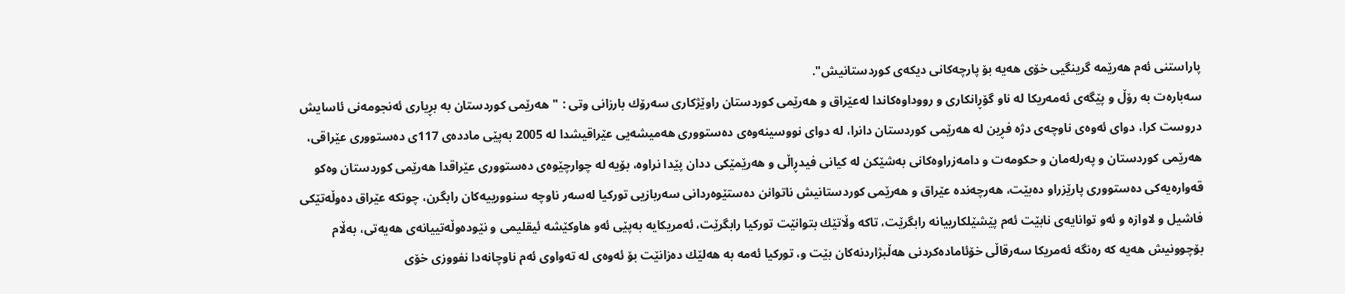پاراستنی ئەم هەرێمە گرينگيی خۆی هەیە بۆ پارچەكانی دیكەی كوردستانیش".
سەبارەت بە رۆڵ و پێگەی ئەمەریكا لە ناو گۆڕانكاری و رووداوەكاندا لەعێراق و هەرێمی كوردستان راوێژكاری سەرۆك بارزانی وتی : "هەرێمی كوردستان بە بڕیاری ئەنجومەنی ئاسایش دروست كرا، دوای ئەوەی ناوچەی دژە فڕین لە هەرێمی كوردستان دانرا، لە دوای نووسینەوەی دەستووری هەمیشەیی عێراقیشدا لە 2005 بەپێی ماددەی 117ی دەستووری عێراقی، هەرێمی كوردستان و پەرلەمان و حكومەت و دامەزراوەكانی بەشێكن لە كیانی فیدڕاڵی و هەرێمێكی ددان پێدا نراوە، بۆیە لە چوارچێوەی دەستووری عێراقدا هەرێمی كوردستان وەكو قەوارەیەكی دەستووری پارێزراو دەبێت، هەرچەندە عێراق و هەرێمی كوردستانیش ناتوانن دەستێوەردانی سەربازيی توركیا لەسەر ناوچە سنوورییەكان رابگرن، چونكە عێراق دەوڵەتێكی فاشیل و لاوازە و ئەو توانایەی نابێت ئەم پێشێلكارییانە رابگرێت، تاكە وڵاتێك بتوانێت توركیا رابگرێت، ئەمریكایە بەپێی ئەو هاوكێشە ئیقلیمی و نێودەوڵەتیيانەی هەیەتی، بەڵام بۆچوونیش هەیە كە رەنگە ئەمریكا سەرقاڵی خۆئامادەكردنی هەڵبژاردنەكان بێت و، توركیا ئەمە بە هەلێك دەزانێت بۆ ئەوەی لە تەواوی ئەم ناوچانەدا نفووزی خۆی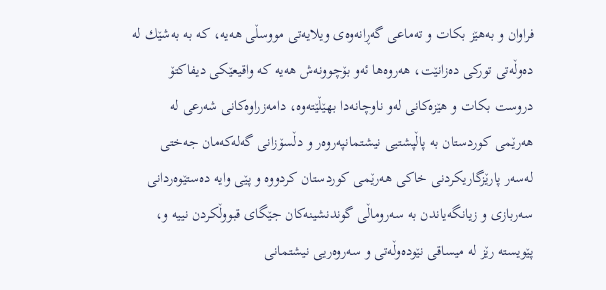فراوان و بەهێز بكات و تەماعی گەڕانەوەی ویلایەتی مووسڵی هەیە، كە بە بەشێك لە دەوڵەتی توركی ده‌زانێت، هەروەها ئەو بۆچوونەش هەیە كە واقیعێكی دیفاكتۆ دروست بكات و هێزەكانی لەو ناوچانەدا بهێڵێتەوە، دامەزراوەكانی شەرعی له‌ هەرێمی كوردستان بە پاڵپشتيی نیشتمانپەروەر و دڵسۆزانی گەلەكەمان جەختی لەسەر پارێزگاریكردنی خاكی هەرێمی كوردستان كردووە و پێی وایە دەستێوەردانی سەربازی و زیانگەیاندن بە سەروماڵی گوندنشینەكان جێگای قبووڵكردن نییە و، پێویستە رێز لە میساقی نێودەوڵەتی و سەروەریی نیشتمانی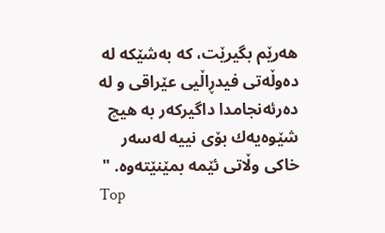هەرێم بگیرێت، كە بەشێكە لە دەوڵەتی فیدڕاڵيی عێراقی و لە دەرئەنجامدا داگیركەر بە هیچ شێوەیەك بۆی نییە لەسەر خاكی وڵاتی ئێمە بمێنێتەوە. "
Top